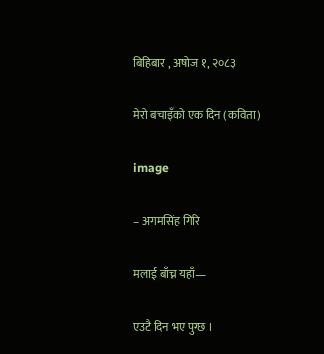बिहिबार , अषोज १, २०८३

मेरो बचाइँको एक दिन (कविता)

image

– अगमसिंह गिरि

मलाई बाँच्न यहाँ—

एउटै दिन भए पुग्छ ।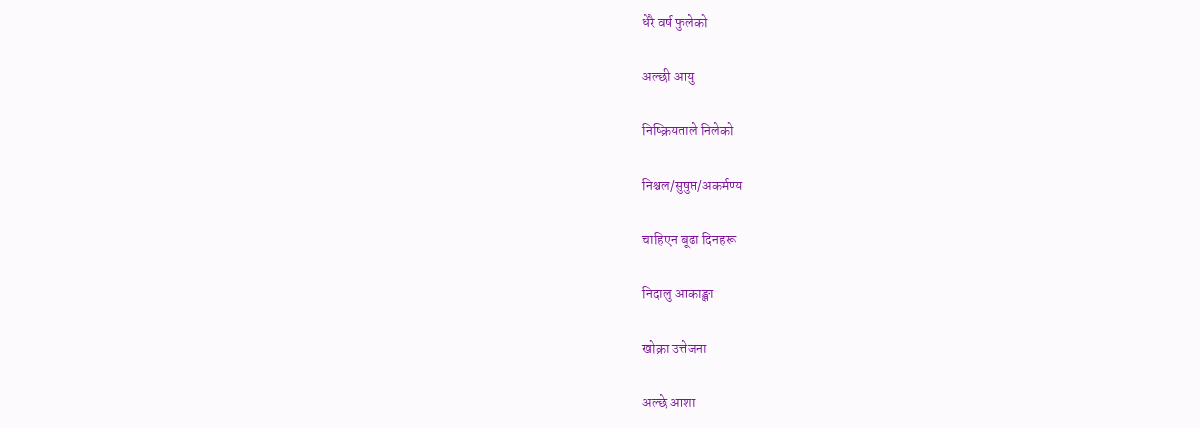धेरै वर्ष फुलेको

अल्छी आयु

निष्क्रियताले निलेको

निश्चल/सुषुप्त/अकर्मण्य

चाहिएन बूढा दिनहरू

निदालु आकाङ्क्षा

खोक्रा उत्तेजना

अल्छे आशा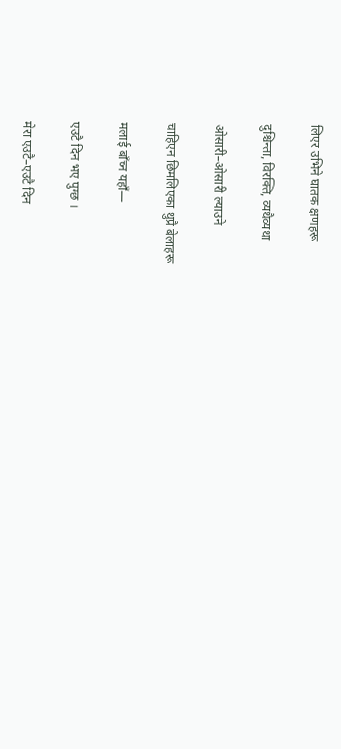लिएर उभिने घातक क्षणहरू

दुश्चिन्ता, विरक्ति, व्यथैव्यथा

ओसारी–ओसारी ल्याउने

चाहिएन छिमलिएका थुप्रै बेलाहरू

मलाई बाँच्न यहाँ—

एउटै दिन भए पुग्छ ।

मेरा एउटै–एउटै दिन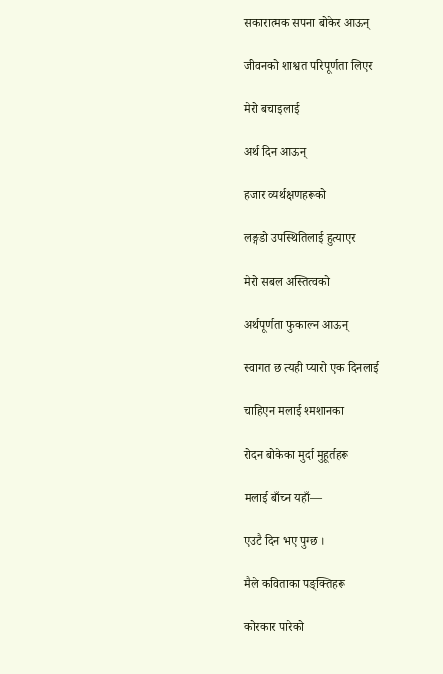सकारात्मक सपना बोकेर आऊन्

जीवनको शाश्वत परिपूर्णता लिएर

मेरो बचाइलाई

अर्थ दिन आऊन्

हजार व्यर्थक्षणहरूको

लङ्गडो उपस्थितिलाई हुत्याएर

मेरो सबल अस्तित्वको

अर्थपूर्णता फुकाल्न आऊन्

स्वागत छ त्यही प्यारो एक दिनलाई

चाहिएन मलाई श्मशानका

रोदन बोकेका मुर्दा मुहूर्तहरू

मलाई बाँच्न यहाँ—

एउटै दिन भए पुग्छ ।

मैले कविताका पङ्क्तिहरू

कोरकार पारेको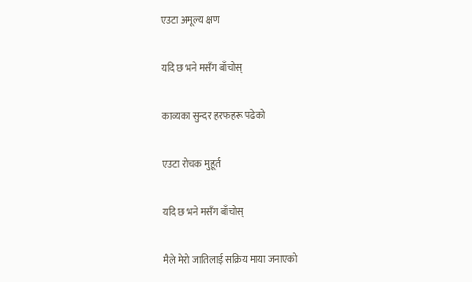एउटा अमूल्य क्षण

यदि छ भने मसँग बाँचोस्

काव्यका सुन्दर हरफहरू पढेको

एउटा रोचक मुहूर्त

यदि छ भने मसँग बाँचोस्

मैले मेरो जातिलाई सक्रिय माया जनाएको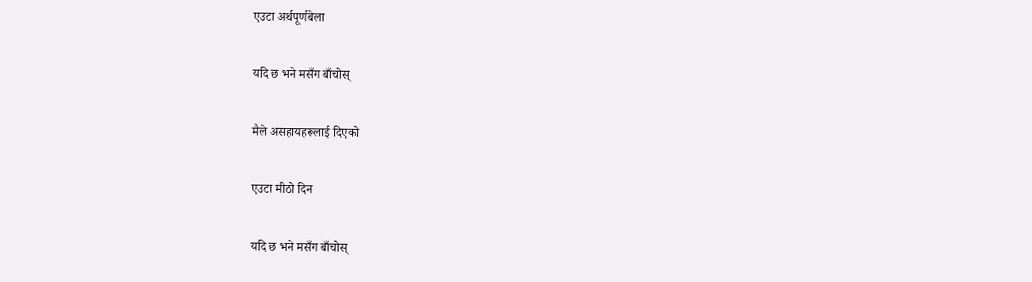एउटा अर्थपूर्णबेला

यदि छ भने मसँग बाँचोस्

मैले असहायहरूलाई दिएको

एउटा मीठो दिन

यदि छ भने मसँग बाँचोस्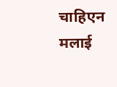चाहिएन मलाई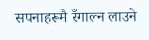सपनाहरूमै रँगाल्न लाउने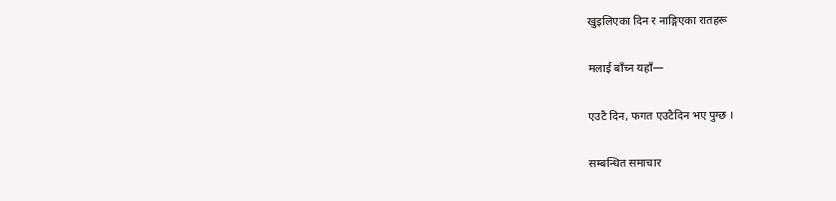खुइलिएका दिन र नाङ्गिएका रातहरू

मलाई बाँच्न यहाँ—

एउटै दिन, फगत एउटैदिन भए पुग्छ ।

सम्बन्धित समाचार